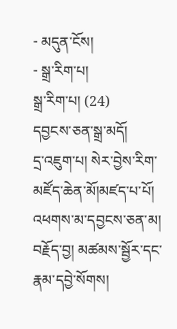- མདུན་ངོས།
- སྒྲ་རིག་པ།
སྒྲ་རིག་པ། (24)
དབྱངས་ཅན་སྒྲ་མདོ།
དྲ་འཇུག་པ། སེར་བྱེས་རིག་མཛོད་ཆེན་མོ།མཛད་པ་པོ། འཕགས་མ་དབྱངས་ཅན་མ།
བརྗོད་བྱ། མཚམས་སྦྱོར་དང་རྣམ་དབྱེ་སོགས།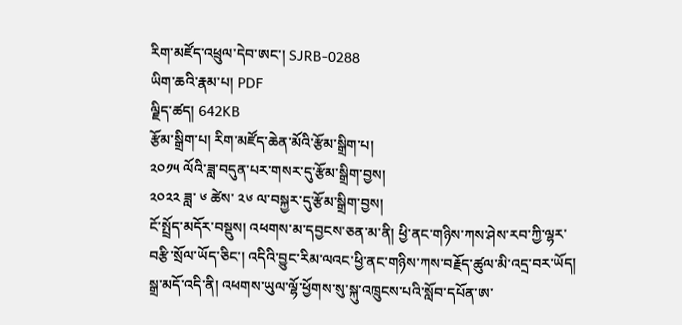རིག་མཛོད་འཕྲུལ་དེབ་ཨང་། SJRB-0288
ཡིག་ཆའི་རྣམ་པ། PDF
ལྗིད་ཚད། 642KB
རྩོམ་སྒྲིག་པ། རིག་མཛོད་ཆེན་མོའི་རྩོམ་སྒྲིག་པ།
༢༠༡༥ ལོའི་ཟླ་བདུན་པར་གསར་དུ་རྩོམ་སྒྲིག་བྱས།
༢༠༢༢ ཟླ་ ༦ ཚེས་ ༢༦ ལ་བསྐྱར་དུ་རྩོམ་སྒྲིག་བྱས།
ངོ་སྤྲོད་མདོར་བསྡུས། འཕགས་མ་དབྱངས་ཅན་མ་ནི། ཕྱི་ནང་གཉིས་ཀས་ཤེས་རབ་ཀྱི་ལྷར་བརྩི་སྲོལ་ཡོད་ཅིང་། འདིའི་བྱུང་རིམ་ལའང་ཕྱི་ནང་གཉིས་ཀས་བརྗོད་ཚུལ་མི་འདྲ་བར་ཡོད། སྒྲ་མདོ་འདི་ནི། འཕགས་ཡུལ་ལྷོ་ཕྱོགས་སུ་སྐུ་འཁྲུངས་པའི་སློབ་དཔོན་ཨ་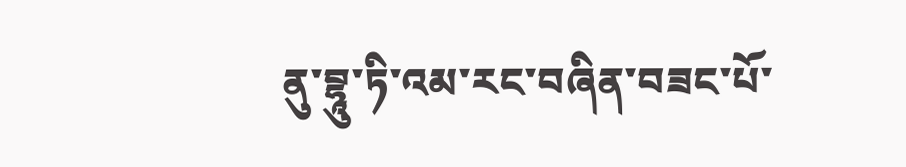ནུ་བྷཱུ་ཏི་འམ་རང་བཞིན་བཟང་པོ་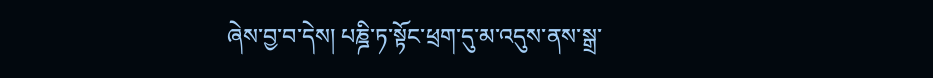ཞེས་བྱ་བ་དེས། པཎྜི་ཏ་སྟོང་ཕྲག་དུ་མ་འདུས་ནས་སྒྲ་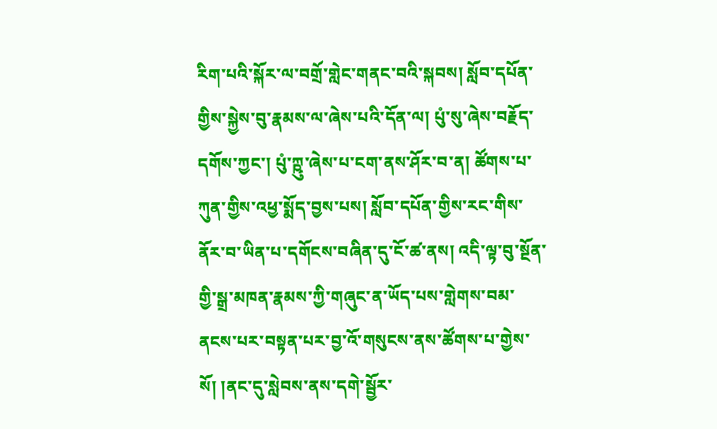རིག་པའི་སྐོར་ལ་བགྲོ་གླེང་གནང་བའི་སྐབས། སློབ་དཔོན་གྱིས་སྐྱེས་བུ་རྣམས་ལ་ཞེས་པའི་དོན་ལ། པུཾ་སུ་ཞེས་བརྗོད་དགོས་ཀྱང་། པུཾ་ཀྵུ་ཞེས་པ་ངག་ནས་ཤོར་བ་ན། ཚོགས་པ་ཀུན་གྱིས་འཕྱ་སྨོད་བྱས་པས། སློབ་དཔོན་གྱིས་རང་གིས་ནོར་བ་ཡིན་པ་དགོངས་བཞིན་དུ་ངོ་ཚ་ནས། འདི་ལྟ་བུ་སྔོན་གྱི་སྒྲ་མཁན་རྣམས་ཀྱི་གཞུང་ན་ཡོད་པས་གླེགས་བམ་ནངས་པར་བསྟན་པར་བྱ་འོ་གསུངས་ནས་ཚོགས་པ་གྱེས་སོ། །ནང་དུ་སླེབས་ནས་དགེ་སྦྱོར་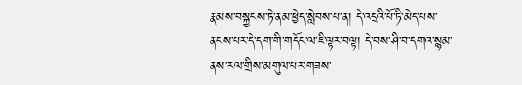རྣམས་བསྐྱངས་ཏེ་ནམ་ཕྱེད་སླེབས་པ་ན། དེ་འདྲའི་པོ་ཏི་མེད་པས་ནངས་པར་དེ་དག་གི་གདོང་ལ་ཇི་ལྟར་བལྟ། དེ་བས་ཤི་བ་དགའ་སྙམ་ནས་རལ་གྲིས་མགུལ་པར་གཟས་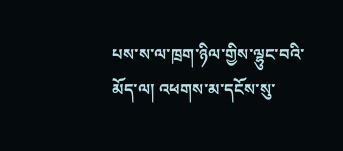པས་ས་ལ་ཁྲག་ཉིལ་གྱིས་ལྷུང་བའི་མོད་ལ། འཕགས་མ་དངོས་སུ་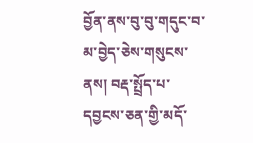བྱོན་ནས་བུ་བུ་གདུང་བ་མ་བྱེད་ཅེས་གསུངས་ནས། བརྡ་སྤྲོད་པ་དབྱངས་ཅན་གྱི་མདོ་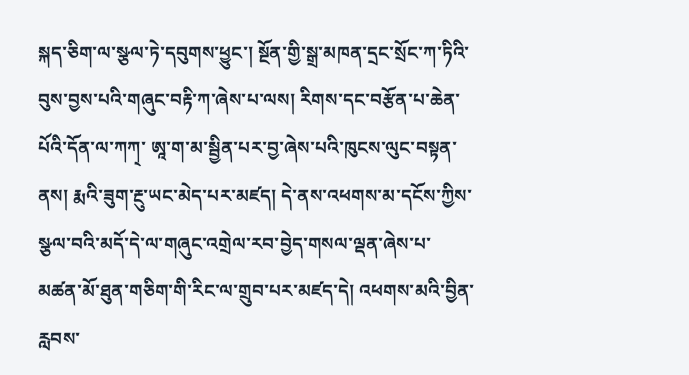སྐད་ཅིག་ལ་སྩལ་ཏེ་དབུགས་ཕྱུང་། སྔོན་གྱི་སྒྲ་མཁན་དྲང་སྲོང་ཀ་ཏིའི་བུས་བྱས་པའི་གཞུང་བརྟི་ཀ་ཞེས་པ་ལས། རིགས་དང་བརྩོན་པ་ཆེན་པོའི་དོན་ལ་ཀཀ྄་ ཨཱ་ག་མ་སྦྱིན་པར་བྱ་ཞེས་པའི་ཁུངས་ལུང་བསྟན་ནས། རྨའི་ཟུག་རྔུ་ཡང་མེད་པར་མཛད། དེ་ནས་འཕགས་མ་དངོས་ཀྱིས་སྩལ་བའི་མདོ་དེ་ལ་གཞུང་འགྲེལ་རབ་བྱེད་གསལ་ལྡན་ཞེས་པ་མཚན་མོ་ཐུན་གཅིག་གི་རིང་ལ་གྲུབ་པར་མཛད་དེ། འཕགས་མའི་བྱིན་རླབས་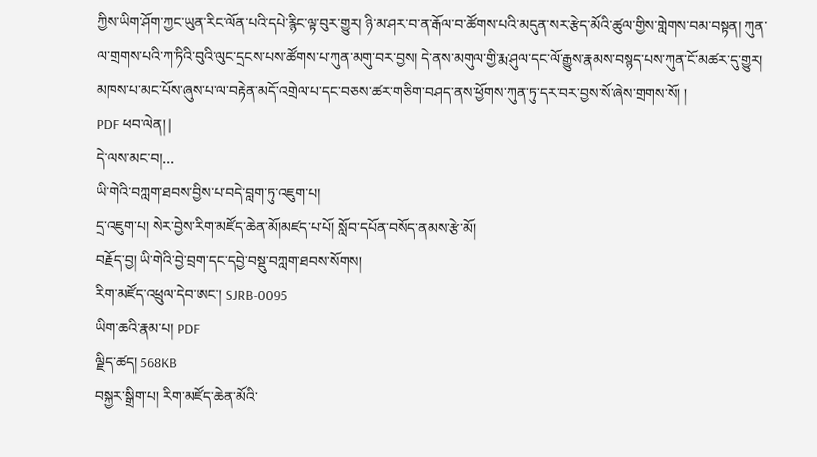ཀྱིས་ཡིག་ཤོག་ཀྱང་ཡུན་རིང་ལོན་པའི་དཔེ་རྙིང་ལྟ་བུར་གྱུར། ཉི་མ་ཤར་བ་ན་རྒོལ་བ་ཚོགས་པའི་མདུན་སར་རྩེད་མོའི་ཚུལ་གྱིས་གླེགས་བམ་བསྟན། ཀུན་ལ་གྲགས་པའི་ཀ་ཏིའི་བུའི་ལུང་དྲངས་པས་ཚོགས་པ་ཀུན་མགུ་བར་བྱས། དེ་ནས་མགུལ་གྱི་རྨ་ཤུལ་དང་ལོ་རྒྱུས་རྣམས་བསྙད་པས་ཀུན་ངོ་མཚར་དུ་གྱུར། མཁས་པ་མང་པོས་ཞུས་པ་ལ་བརྟེན་མདོ་འགྲེལ་པ་དང་བཅས་ཚར་གཅིག་བཤད་ནས་ཕྱོགས་ཀུན་ཏུ་དར་བར་བྱས་སོ་ཞེས་གྲགས་སོ། །
PDF ཕབ་ལེན། |
དེ་ལས་མང་བ།...
ཡི་གེའི་བཀླག་ཐབས་བྱིས་པ་བདེ་བླག་ཏུ་འཇུག་པ།
དྲ་འཇུག་པ། སེར་བྱེས་རིག་མཛོད་ཆེན་མོ།མཛད་པ་པོ། སློབ་དཔོན་བསོད་ནམས་རྩེ་མོ།
བརྗོད་བྱ། ཡི་གེའི་བྱེ་བྲག་དང་དབྱེ་བསྡུ་བཀླག་ཐབས་སོགས།
རིག་མཛོད་འཕྲུལ་དེབ་ཨང་། SJRB-0095
ཡིག་ཆའི་རྣམ་པ། PDF
ལྗིད་ཚད། 568KB
བསྐྱར་སྒྲིག་པ། རིག་མཛོད་ཆེན་མོའི་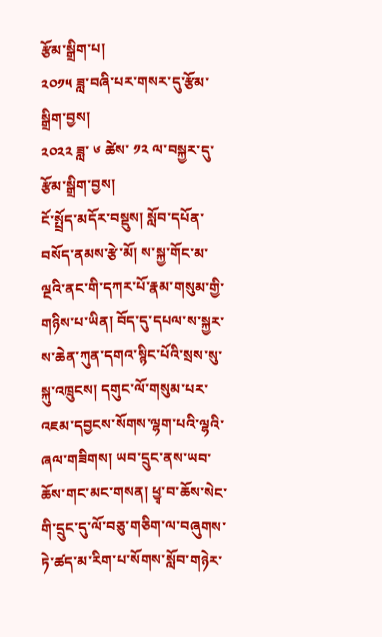རྩོམ་སྒྲིག་པ།
༢༠༡༥ ཟླ་བཞི་པར་གསར་དུ་རྩོམ་སྒྲིག་བྱས།
༢༠༢༢ ཟླ་ ༦ ཚེས་ ༡༢ ལ་བསྐྱར་དུ་རྩོམ་སྒྲིག་བྱས།
ངོ་སྤྲོད་མདོར་བསྡུས། སློབ་དཔོན་བསོད་ནམས་རྩེ་མོ། ས་སྐྱ་གོང་མ་ལྔའི་ནང་གི་དཀར་པོ་རྣམ་གསུམ་གྱི་གཉིས་པ་ཡིན། བོད་དུ་དཔལ་ས་སྐྱར་ས་ཆེན་ཀུན་དགའ་སྙིང་པོའི་སྲས་སུ་སྐུ་འཁྲུངས། དགུང་ལོ་གསུམ་པར་འཇམ་དབྱངས་སོགས་ལྷག་པའི་ལྷའི་ཞལ་གཟིགས། ཡབ་དྲུང་ནས་ཡབ་ཆོས་གང་མང་གསན། ཕྱྭ་བ་ཆོས་སེང་གི་དྲུང་དུ་ལོ་བཅུ་གཅིག་ལ་བཞུགས་ཏེ་ཚད་མ་རིག་པ་སོགས་སློབ་གཉེར་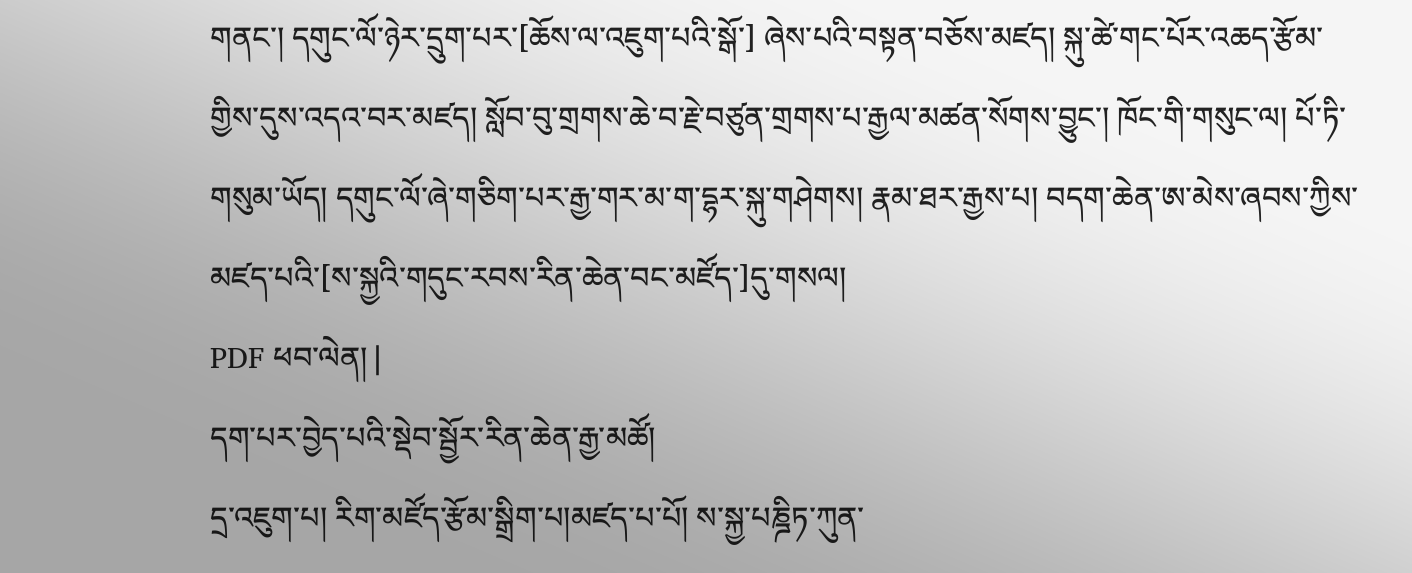གནང་། དགུང་ལོ་ཉེར་དྲུག་པར་[ཆོས་ལ་འཇུག་པའི་སྒོ་] ཞེས་པའི་བསྟན་བཅོས་མཛད། སྐུ་ཚེ་གང་པོར་འཆད་རྩོམ་གྱིས་དུས་འདའ་བར་མཛད། སློབ་བུ་གྲགས་ཆེ་བ་རྗེ་བཙུན་གྲགས་པ་རྒྱལ་མཚན་སོགས་བྱུང་། ཁོང་གི་གསུང་ལ། པོ་ཏི་གསུམ་ཡོད། དགུང་ལོ་ཞེ་གཅིག་པར་རྒྱ་གར་མ་ག་དྷར་སྐུ་གཤེགས། རྣམ་ཐར་རྒྱས་པ། བདག་ཆེན་ཨ་མེས་ཞབས་ཀྱིས་མཛད་པའི་[ས་སྐྱའི་གདུང་རབས་རིན་ཆེན་བང་མཛོད་]དུ་གསལ།
PDF ཕབ་ལེན། |
དག་པར་བྱེད་པའི་སྡེབ་སྦྱོར་རིན་ཆེན་རྒྱ་མཚོ།
དྲ་འཇུག་པ། རིག་མཛོད་རྩོམ་སྒྲིག་པ།མཛད་པ་པོ། ས་སྐྱ་པཎྜིཏ་ཀུན་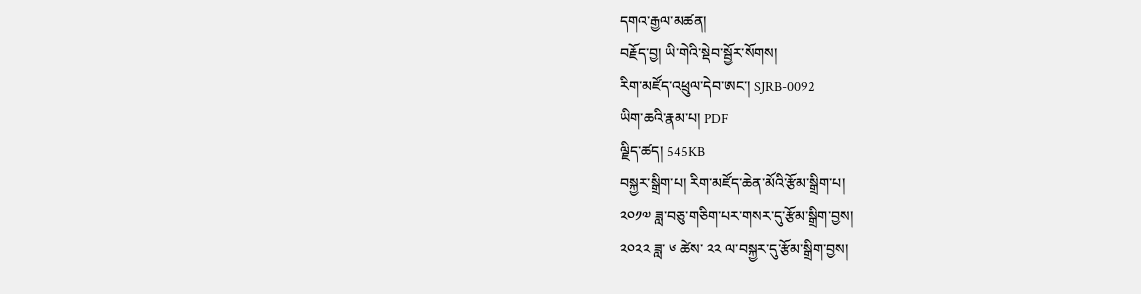དགའ་རྒྱལ་མཚན།
བརྗོད་བྱ། ཡི་གེའི་སྡེབ་སྦྱོར་སོགས།
རིག་མཛོད་འཕྲུལ་དེབ་ཨང་། SJRB-0092
ཡིག་ཆའི་རྣམ་པ། PDF
ལྗིད་ཚད། 545KB
བསྐྱར་སྒྲིག་པ། རིག་མཛོད་ཆེན་མོའི་རྩོམ་སྒྲིག་པ།
༢༠༡༧ ཟླ་བཅུ་གཅིག་པར་གསར་དུ་རྩོམ་སྒྲིག་བྱས།
༢༠༢༢ ཟླ་ ༦ ཚེས་ ༢༢ ལ་བསྐྱར་དུ་རྩོམ་སྒྲིག་བྱས།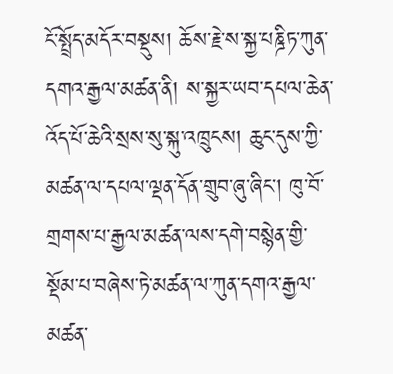ངོ་སྤྲོད་མདོར་བསྡུས། ཆོས་རྗེ་ས་སྐྱ་པཎྜིཏ་ཀུན་དགའ་རྒྱལ་མཚན་ནི། ས་སྐྱར་ཡབ་དཔལ་ཆེན་འོད་པོ་ཆེའི་སྲས་སུ་སྐུ་འཁྲུངས། ཆུང་དུས་ཀྱི་མཚན་ལ་དཔལ་ལྡན་དོན་གྲུབ་ཞུ་ཞིང་། ཁུ་བོ་གྲགས་པ་རྒྱལ་མཚན་ལས་དགེ་བསྙེན་གྱི་སྡོམ་པ་བཞེས་ཏེ་མཚན་ལ་ཀུན་དགའ་རྒྱལ་མཚན་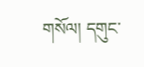གསོལ། དགུང་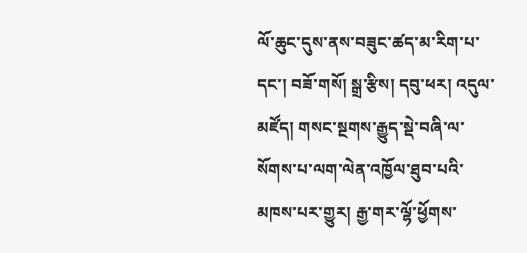ལོ་ཆུང་དུས་ནས་བཟུང་ཚད་མ་རིག་པ་དང་། བཟོ་གསོ། སྒྲ་རྩིས། དབུ་ཕར། འདུལ་མཛོད། གསང་སྔགས་རྒྱུད་སྡེ་བཞི་ལ་སོགས་པ་ལག་ལེན་འཁྱོལ་ཐུབ་པའི་མཁས་པར་གྱུར། རྒྱ་གར་ལྷོ་ཕྱོགས་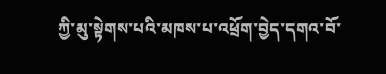ཀྱི་མུ་སྟེགས་པའི་མཁས་པ་འཕྲོག་བྱེད་དགའ་བོ་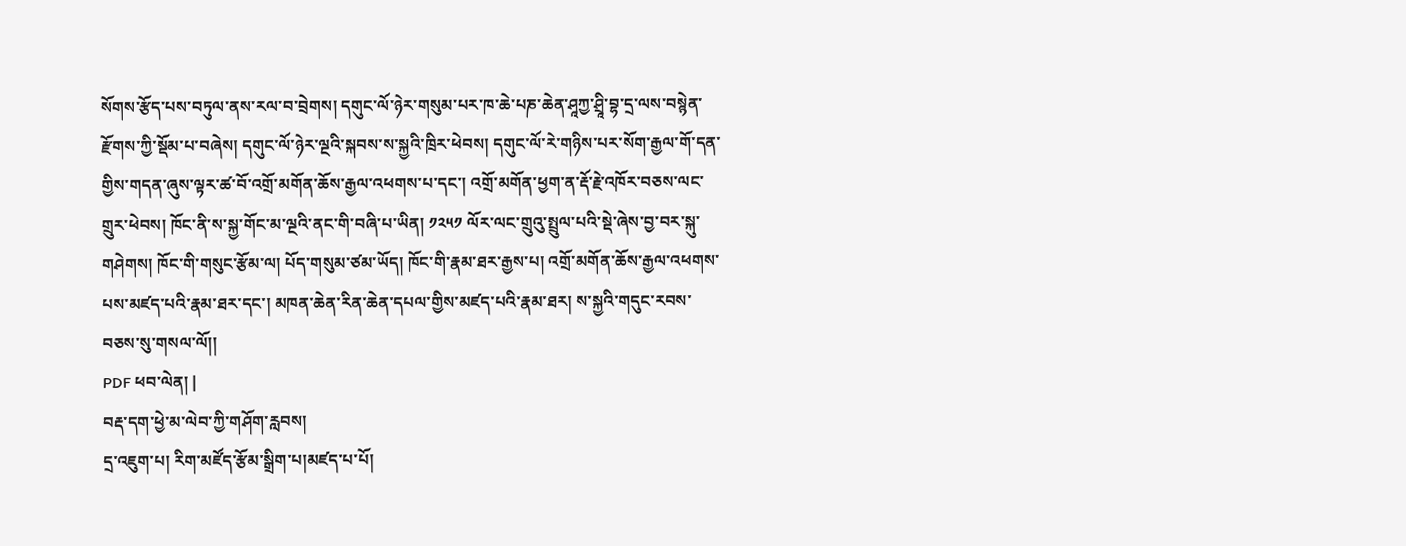སོགས་རྩོད་པས་བཏུལ་ནས་རལ་བ་བྲེགས། དགུང་ལོ་ཉེར་གསུམ་པར་ཁ་ཆེ་པཎ་ཆེན་ཤཱཀྱ་ཤྲཱི་བྷ་དྲ་ལས་བསྙེན་རྫོགས་ཀྱི་སྡོམ་པ་བཞེས། དགུང་ལོ་ཉེར་ལྔའི་སྐབས་ས་སྐྱའི་ཁྲིར་ཕེབས། དགུང་ལོ་རེ་གཉིས་པར་སོག་རྒྱལ་གོ་དན་གྱིས་གདན་ཞུས་ལྟར་ཚ་བོ་འགྲོ་མགོན་ཆོས་རྒྱལ་འཕགས་པ་དང་། འགྲོ་མགོན་ཕྱག་ན་རྡོ་རྗེ་འཁོར་བཅས་ལང་གྲུར་ཕེབས། ཁོང་ནི་ས་སྐྱ་གོང་མ་ལྔའི་ནང་གི་བཞི་པ་ཡིན། ༡༢༥༡ ལོར་ལང་གྲུའུ་སྤྲུལ་པའི་སྡེ་ཞེས་བྱ་བར་སྐུ་གཤེགས། ཁོང་གི་གསུང་རྩོམ་ལ། པོད་གསུམ་ཙམ་ཡོད། ཁོང་གི་རྣམ་ཐར་རྒྱས་པ། འགྲོ་མགོན་ཆོས་རྒྱལ་འཕགས་པས་མཛད་པའི་རྣམ་ཐར་དང་། མཁན་ཆེན་རིན་ཆེན་དཔལ་གྱིས་མཛད་པའི་རྣམ་ཐར། ས་སྐྱའི་གདུང་རབས་བཅས་སུ་གསལ་ལོ།།
PDF ཕབ་ལེན། |
བརྡ་དག་ཕྱེ་མ་ལེབ་ཀྱི་གཤོག་རླབས།
དྲ་འཇུག་པ། རིག་མཛོད་རྩོམ་སྒྲིག་པ།མཛད་པ་པོ།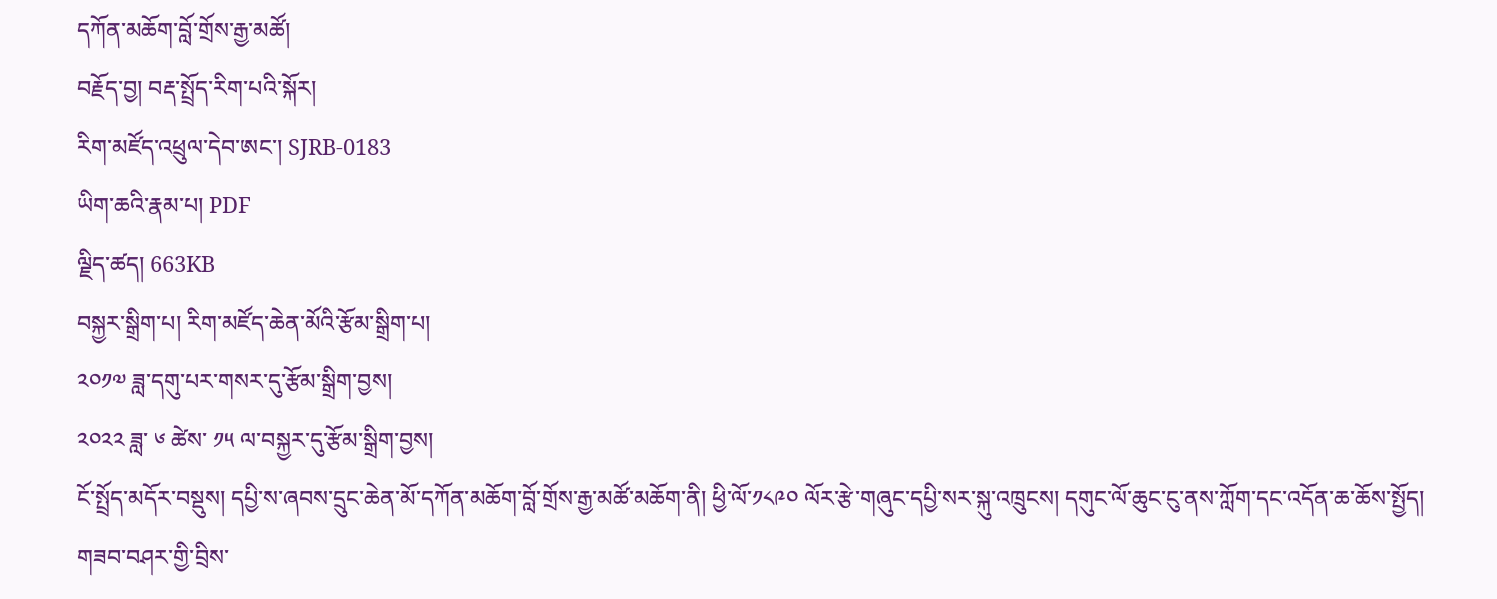དཀོན་མཆོག་བློ་གྲོས་རྒྱ་མཚོ།
བརྗོད་བྱ། བརྡ་སྤྲོད་རིག་པའི་སྐོར།
རིག་མཛོད་འཕྲུལ་དེབ་ཨང་། SJRB-0183
ཡིག་ཆའི་རྣམ་པ། PDF
ལྗིད་ཚད། 663KB
བསྐྱར་སྒྲིག་པ། རིག་མཛོད་ཆེན་མོའི་རྩོམ་སྒྲིག་པ།
༢༠༡༧ ཟླ་དགུ་པར་གསར་དུ་རྩོམ་སྒྲིག་བྱས།
༢༠༢༢ ཟླ་ ༦ ཚེས་ ༡༥ ལ་བསྐྱར་དུ་རྩོམ་སྒྲིག་བྱས།
ངོ་སྤྲོད་མདོར་བསྡུས། དཔྱི་ས་ཞབས་དྲུང་ཆེན་མོ་དཀོན་མཆོག་བློ་གྲོས་རྒྱ་མཚོ་མཆོག་ནི། ཕྱི་ལོ་༡༨༩༠ ལོར་རྩེ་གཞུང་དཔྱི་སར་སྐུ་འཁྲུངས། དགུང་ལོ་ཆུང་ངུ་ནས་ཀློག་དང་འདོན་ཆ་ཆོས་སྤྱོད། གཟབ་བཤར་གྱི་བྲིས་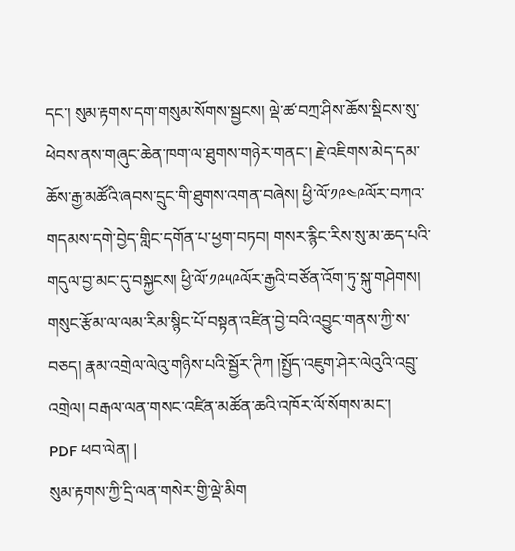དང་། སུམ་རྟགས་དག་གསུམ་སོགས་སྦྱངས། ལྡེ་ཚ་བཀྲ་ཤིས་ཆོས་སྡིངས་སུ་ཕེབས་ནས་གཞུང་ཆེན་ཁག་ལ་ཐུགས་གཉེར་གནང་། རྗེ་འཇིགས་མེད་དམ་ཆོས་རྒྱ་མཚོའི་ཞབས་དྲུང་གི་ཐུགས་འགན་བཞེས། ཕྱི་ལོ་༡༩༤༩ལོར་བཀའ་གདམས་དགེ་བྱེད་གླིང་དགོན་པ་ཕྱག་བཏབ། གསར་རྙིང་རིས་སུ་མ་ཆད་པའི་གདུལ་བྱ་མང་དུ་བསྐྱངས། ཕྱི་ལོ་༡༩༥༩ལོར་རྒྱའི་བཙོན་འོག་ཏུ་སྐུ་གཤེགས། གསུང་རྩོམ་ལ་ལམ་རིམ་སྙིང་པོ་བསྟན་འཛིན་བྱེ་བའི་འབྱུང་གནས་ཀྱི་ས་བཅད། རྣམ་འགྲེལ་ལེའུ་གཉིས་པའི་སྦྱོར་ཊིཀ །སྤྱོད་འཇུག་ཤེར་ལེའུའི་འབྲུ་འགྲེལ། བརྒལ་ལན་གསང་འཛིན་མཚོན་ཆའི་འཁོར་ལོ་སོགས་མང་།
PDF ཕབ་ལེན། |
སུམ་རྟགས་ཀྱི་དྲི་ལན་གསེར་གྱི་ལྡེ་མིག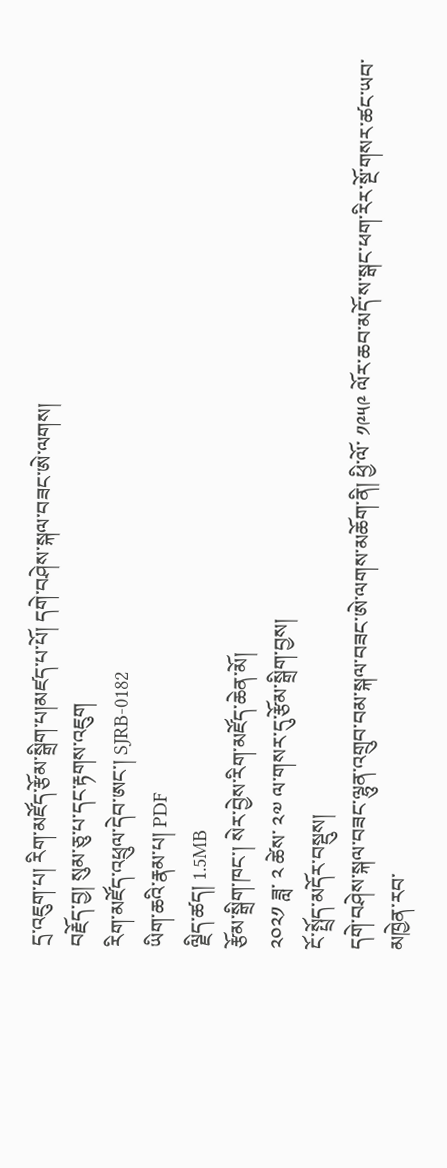དྲ་འཇུག་པ། རིག་མཛོད་རྩོམ་སྒྲིག་པ།མཛད་པ་པོ། དགེ་བཤེས་སྐལ་བཟང་ཨེ་ལགས།
བརྗོད་བྱ། སུམ་ཅུ་པ་དང་རྟགས་འཇུག
རིག་མཛོད་འཕྲུལ་དེབ་ཨང་། SJRB-0182
ཡིག་ཆའི་རྣམ་པ། PDF
ལྗིད་ཚད། 1.5MB
རྩོམ་སྒྲིག་ཁང་། སེར་བྱེས་རིག་མཛོད་ཆེན་མོ།
༢༠༢༡ ཟླ་ ༢ ཚེས་ ༢༧ ལ་གསར་དུ་རྩོམ་སྒྲིག་བྱས།
ངོ་སྤྲོད་མདོར་བསྡུས།
དགེ་བཤེས་སྐལ་བཟང་ལྷུན་འགྲུབ་བམ་སྐལ་བཟང་ཨེ་ལགས་མཆོག་ནི། ཕྱི་ལོ་ ༡༩༥༩ ལོར་ཆབ་མདོ་ས་སྒང་ཕག་རིར་སྔོ་གསར་ཚང་ཡབ་མཁྱེན་རབ་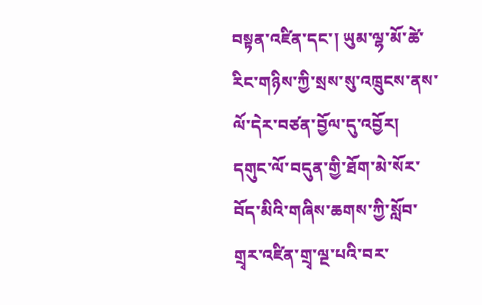བསྟན་འཛིན་དང་། ཡུམ་ལྷ་མོ་ཚེ་རིང་གཉིས་ཀྱི་སྲས་སུ་འཁྲུངས་ནས་ལོ་དེར་བཙན་བྱོལ་དུ་འབྱོར། དགུང་ལོ་བདུན་གྱི་ཐོག་མེ་སོར་བོད་མིའི་གཞིས་ཆགས་ཀྱི་སློབ་གྲྭར་འཛིན་གྲྭ་ལྔ་པའི་བར་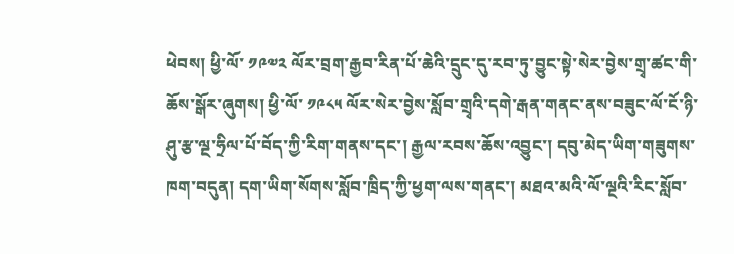ཕེབས། ཕྱི་ལོ་ ༡༩༧༢ ལོར་བྲག་རྒྱབ་རིན་པོ་ཆེའི་དྲུང་དུ་རབ་ཏུ་བྱུང་སྟེ་སེར་བྱེས་གྲྭ་ཚང་གི་ཆོས་སྒོར་ཞུགས། ཕྱི་ལོ་ ༡༩༨༥ ལོར་སེར་བྱེས་སློབ་གྲྭའི་དགེ་རྒན་གནང་ནས་བཟུང་ལོ་ངོ་ཉི་ཤུ་རྩ་ལྔ་ཧྲིལ་པོ་བོད་ཀྱི་རིག་གནས་དང་། རྒྱལ་རབས་ཆོས་འབྱུང་། དབུ་མེད་ཡིག་གཟུགས་ཁག་བདུན། དག་ཡིག་སོགས་སློབ་ཁྲིད་ཀྱི་ཕྱག་ལས་གནང་། མཐའ་མའི་ལོ་ལྔའི་རིང་སློབ་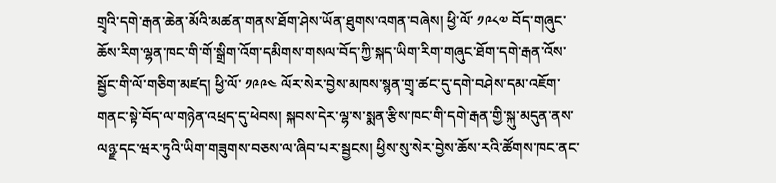གྲྭའི་དགེ་རྒན་ཆེན་མོའི་མཚན་གནས་ཐོག་ཤེས་ཡོན་ཐུགས་འགན་བཞེས། ཕྱི་ལོ་ ༡༩༨༧ བོད་གཞུང་ཆོས་རིག་ལྷན་ཁང་གི་གོ་སྒྲིག་འོག་དམིགས་གསལ་བོད་ཀྱི་སྐད་ཡིག་རིག་གཞུང་ཐོག་དགེ་རྒན་འོས་སྦྱོང་གི་ལོ་གཅིག་མཛད། ཕྱི་ལོ་ ༡༩༩༤ ལོར་སེར་བྱེས་མཁས་སྙན་གྲྭ་ཚང་དུ་དགེ་བཤེས་དམ་འཇོག་གནང་སྟེ་བོད་ལ་གཉེན་འཕྲད་དུ་ཕེབས། སྐབས་དེར་ལྷ་ས་སྨན་རྩིས་ཁང་གི་དགེ་རྒན་གྱི་སྐུ་མདུན་ནས་ལཉྫ་དང་ཝར་ཏུའི་ཡིག་གཟུགས་བཅས་ལ་ཞིབ་པར་སྦྱངས། ཕྱིས་སུ་སེར་བྱེས་ཆོས་རའི་ཚོགས་ཁང་ནང་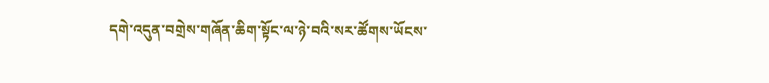དགེ་འདུན་བགྲེས་གཞོན་ཆིག་སྟོང་ལ་ཉེ་བའི་སར་ཚོགས་ཡོངས་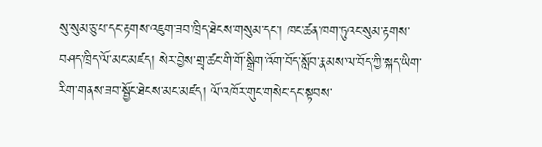སུ་སུམ་ཅུ་པ་དང་རྟགས་འཇུག་ཟབ་ཁྲིད་ཐེངས་གསུམ་དང་། ཁང་ཚན་ཁག་ཏུའང་སུམ་རྟགས་བཤད་ཁྲིད་ལོ་མང་མཛད། སེར་བྱེས་གྲྭ་ཚང་གི་གོ་སྒྲིག་འོག་བོད་སློབ་རྣམས་ལ་བོད་ཀྱི་སྐད་ཡིག་རིག་གནས་ཟབ་སྦྱོང་ཐེངས་མང་མཛད། ལོ་འཁོར་གུང་གསེང་དང་སྟབས་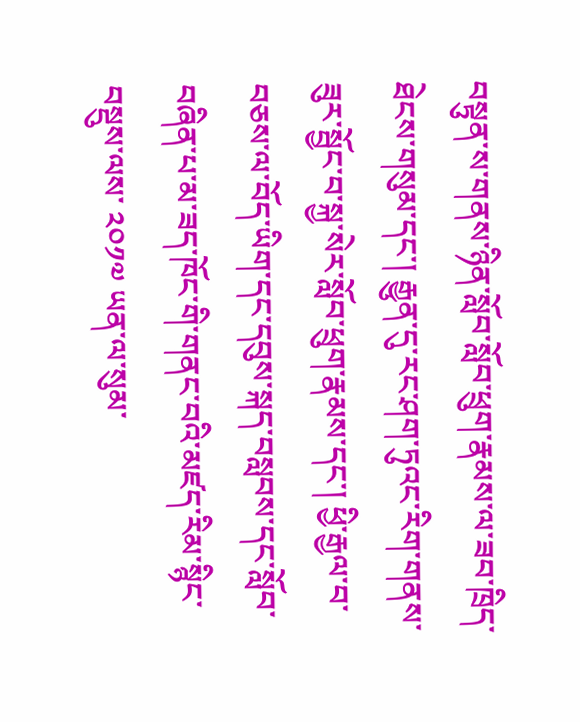བསྟུན་ས་གནས་ཉིན་སློབ་སློབ་ཕྲུག་རྣམས་ལ་ཟབ་ཁྲིད་ཐེངས་གསུམ་དང་། རྒྱུན་དུ་རང་ཤག་ཏུའང་རིག་གནས་ཟུར་སྦྱོང་བ་སྐྱ་སེར་སློབ་ཕྲུག་རྣམས་དང་། ཕྱི་རྒྱལ་བ་བཅས་ལ་བོད་ཡིག་དང་དབུས་སྐད་བསླབས་དང་སློབ་བཞིན་པ་མ་ཟད་ཁོང་གི་གནང་བའི་མཛད་རིམ་སྙིང་བསྡུས་ལས་ ༢༠༡༧ ཡན་ལ་སུམ་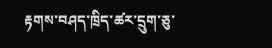རྟགས་བཤད་ཁྲིད་ཚར་དྲུག་ཅུ་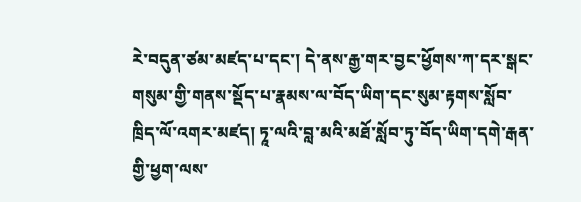རེ་བདུན་ཙམ་མཛད་པ་དང་། དེ་ནས་རྒྱ་གར་བྱང་ཕྱོགས་ཀ་དར་སྒང་གསུམ་གྱི་གནས་སྡོད་པ་རྣམས་ལ་བོད་ཡིག་དང་སུམ་རྟགས་སློབ་ཁྲིད་ལོ་འགར་མཛད། ཏཱ་ལའི་བླ་མའི་མཐོ་སློབ་ཏུ་བོད་ཡིག་དགེ་རྒན་གྱི་ཕྱག་ལས་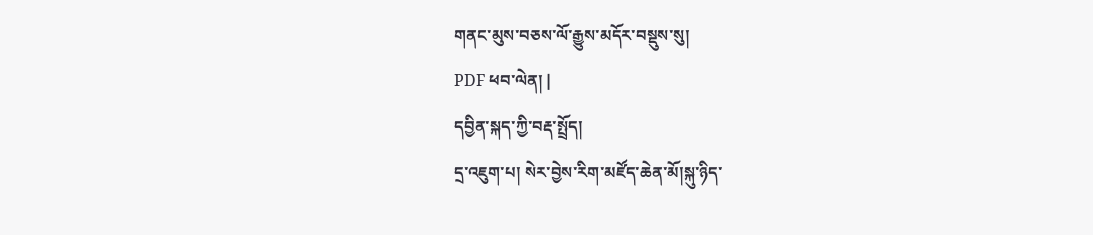གནང་མུས་བཅས་ལོ་རྒྱུས་མདོར་བསྡུས་སུ།
PDF ཕབ་ལེན། |
དབྱིན་སྐད་ཀྱི་བརྡ་སྤྲོད།
དྲ་འཇུག་པ། སེར་བྱེས་རིག་མཛོད་ཆེན་མོ།སྐུ་ཉིད་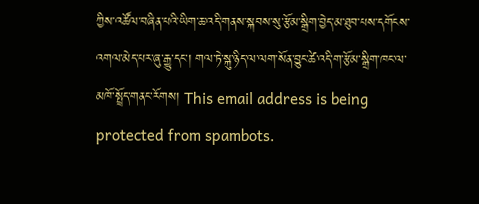ཀྱིས་འཚོལ་བཞིན་པའི་ཡིག་ཆ་འདི་གནས་སྐབས་སུ་རྩོམ་སྒྲིག་བྱེད་མ་ཐུབ་པས་དགོངས་འགལ་མེད་པར་ཞུ་རྒྱུ་དང་། གལ་ཏེ་སྐུ་ཉིད་ལ་ལག་སོན་བྱུང་ཚེ་འདི་ག་རྩོམ་སྒྲིག་ཁང་ལ་མཁོ་སྤྲོད་གནང་རོགས། This email address is being protected from spambots.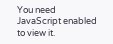You need JavaScript enabled to view it.